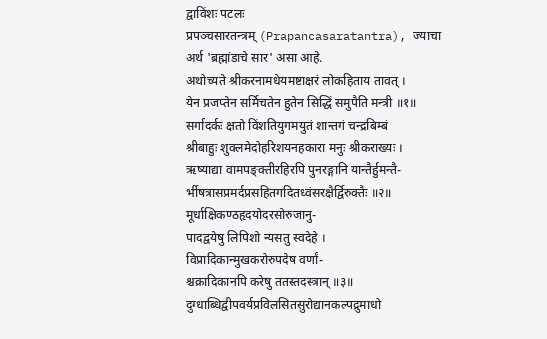द्वाविंशः पटलः
प्रपञ्चसारतन्त्रम् (Prapancasaratantra), ज्याचा अर्थ 'ब्रह्मांडाचे सार' असा आहे.
अथोच्यते श्रीकरनामधेयमष्टाक्षरं लोकहिताय तावत् ।
येन प्रजप्तेन सर्मिचतेन हुतेन सिद्धिं समुपैति मन्त्री ॥१॥
सर्गादर्कः क्षतो विंशतियुगमयुतं शान्तगं चन्द्रबिम्बं
श्रीबाहुः शुक्लमेदोहरिशयनहकारा मनुः श्रीकराख्यः ।
ऋष्याद्या वामपङ्क्तीरहिरपि पुनरङ्गानि यान्तैर्हुमन्तै-
र्भीषत्रासप्रमर्दप्रसहितगदितध्वंसरक्षैर्द्विरुक्तैः ॥२॥
मूर्धाक्षिकण्ठहृदयोदरसोरुजानु-
पादद्वयेषु लिपिशो न्यसतु स्वदेहे ।
विप्रादिकान्मुखकरोरुपदेष वर्णां-
श्चक्रादिकानपि करेषु ततस्तदस्त्रान् ॥३॥
दुग्धाब्धिद्वीपवर्यप्रविलसितसुरोद्यानकल्पद्रुमाधो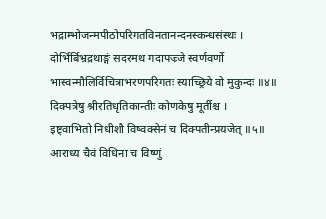भद्राम्भोजन्मपीठोपरिगतविनतानन्दनस्कन्धसंस्थः ।
दोर्भिर्बिभ्रद्रथाङ्गं सदरमथ गदापज्र्जे स्वर्णवर्णो
भास्वन्मौलिर्विचित्राभरणपरिगतः स्याच्छ्रिये वो मुकुन्दः ॥४॥
दिक्पत्रेषु श्रीरतिधृतिकान्तीः कोणकेषु मूर्तीश्च ।
इष्ट्वाभितो निधीशौ विष्वक्सेनं च दिक्पतीन्प्रयजेत् ॥५॥
आराध्य चैवं विधिना च विष्णुं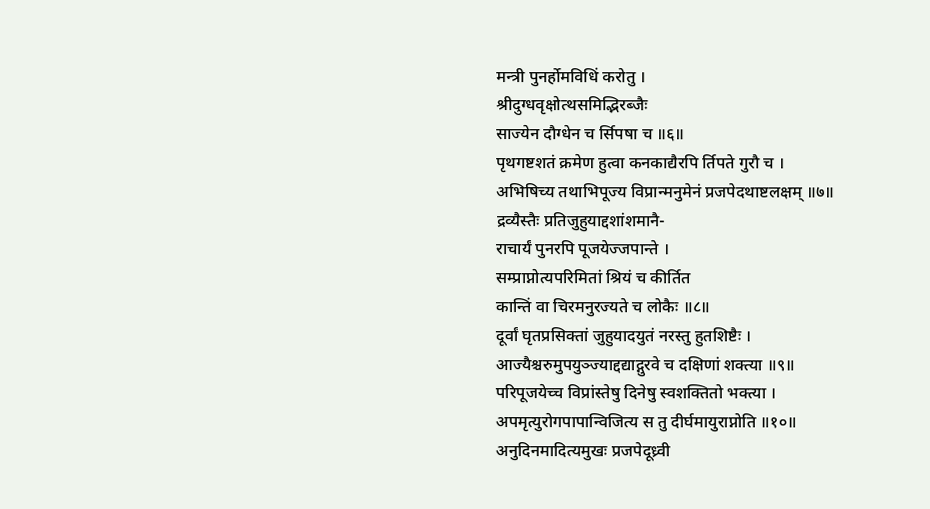मन्त्री पुनर्होमविधिं करोतु ।
श्रीदुग्धवृक्षोत्थसमिद्भिरब्जैः
साज्येन दौग्धेन च र्सिपषा च ॥६॥
पृथगष्टशतं क्रमेण हुत्वा कनकाद्यैरपि र्तिपते गुरौ च ।
अभिषिच्य तथाभिपूज्य विप्रान्मनुमेनं प्रजपेदथाष्टलक्षम् ॥७॥
द्रव्यैस्तैः प्रतिजुहुयाद्दशांशमानै-
राचार्यं पुनरपि पूजयेज्जपान्ते ।
सम्प्राप्नोत्यपरिमितां श्रियं च कीर्तित
कान्तिं वा चिरमनुरज्यते च लोकैः ॥८॥
दूर्वां घृतप्रसिक्तां जुहुयादयुतं नरस्तु हुतशिष्टैः ।
आज्यैश्चरुमुपयुञ्ज्याद्दद्याद्गुरवे च दक्षिणां शक्त्या ॥९॥
परिपूजयेच्च विप्रांस्तेषु दिनेषु स्वशक्तितो भक्त्या ।
अपमृत्युरोगपापान्विजित्य स तु दीर्घमायुराप्नोति ॥१०॥
अनुदिनमादित्यमुखः प्रजपेदूध्र्वी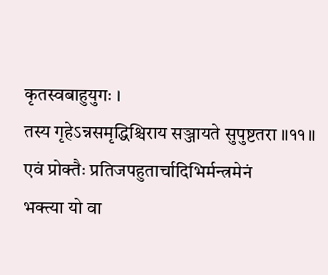कृतस्वबाहुयुगः ।
तस्य गृहेऽन्नसमृद्धिश्चिराय सञ्जायते सुपुष्टतरा ॥११॥
एवं प्रोक्तैः प्रतिजपहुतार्चादिभिर्मन्त्रमेनं
भक्त्या यो वा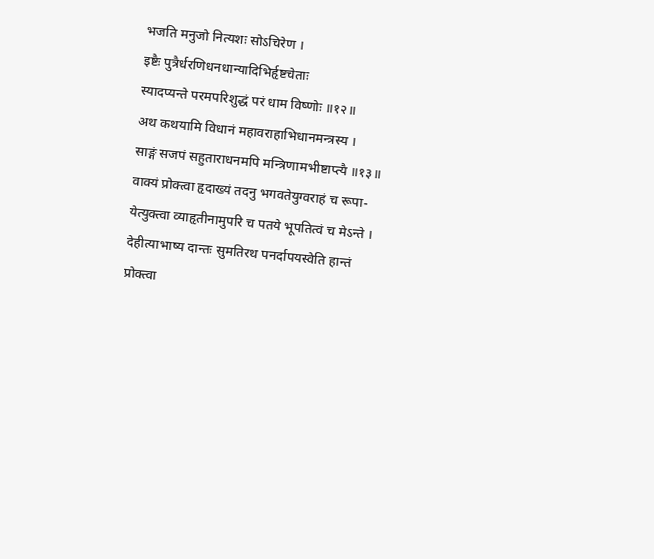भजति मनुजो नित्यशः सोऽचिरेण ।
इष्टैः पुत्रैर्धरणिधनधान्यादिभिर्हृष्टचेताः
स्यादप्यन्ते परमपरिशुद्धं परं धाम विष्णोः ॥१२॥
अथ कथयामि विधानं महावराहाभिधानमन्त्रस्य ।
साङ्गं सजपं सहुताराधनमपि मन्त्रिणामभीष्टाप्त्यै ॥१३॥
वाक्यं प्रोक्त्वा हृदाख्यं तदनु भगवतेयुग्वराहं च रूपा-
येत्युक्त्वा व्याहृतीनामुपरि च पतये भूपतित्वं च मेऽन्ते ।
देहीत्याभाष्य दान्तः सुमतिरथ पनर्दापयस्वेति हान्तं
प्रोक्त्वा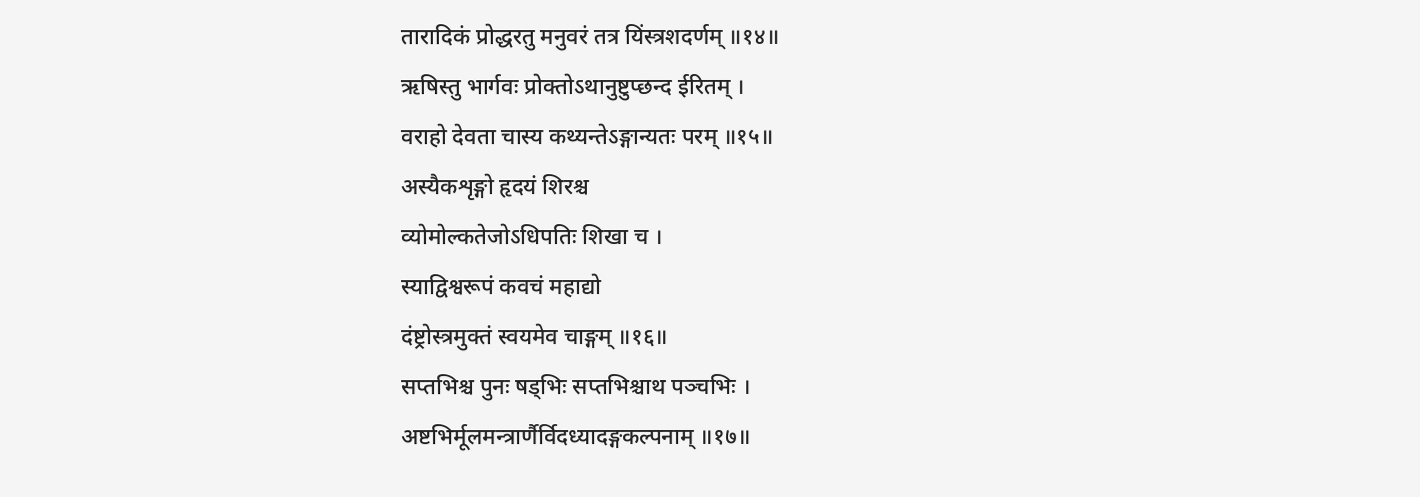तारादिकं प्रोद्धरतु मनुवरं तत्र यिंस्त्रशदर्णम् ॥१४॥
ऋषिस्तु भार्गवः प्रोक्तोऽथानुष्टुप्छन्द ईरितम् ।
वराहो देवता चास्य कथ्यन्तेऽङ्गान्यतः परम् ॥१५॥
अस्यैकशृङ्गो हृदयं शिरश्च
व्योमोल्कतेजोऽधिपतिः शिखा च ।
स्याद्विश्वरूपं कवचं महाद्यो
दंष्ट्रोस्त्रमुक्तं स्वयमेव चाङ्गम् ॥१६॥
सप्तभिश्च पुनः षड्भिः सप्तभिश्चाथ पञ्चभिः ।
अष्टभिर्मूलमन्त्रार्णैर्विदध्यादङ्गकल्पनाम् ॥१७॥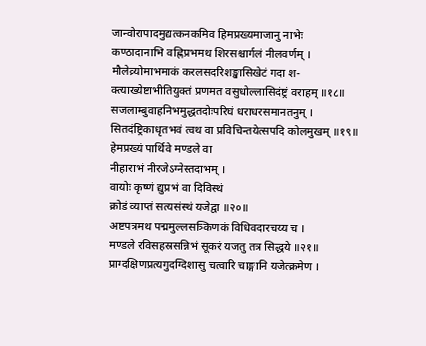जान्वोरापादमुद्यत्कनकमिव हिमप्रख्यमाजानु नाभेः
कण्ठादानाभि वह्निप्रभमथ शिरसश्चार्गलं नीलवर्णम् ।
मौलेव्र्योमाभमाकं करलसदरिशङ्खासिखेटं गदा श-
क्त्याख्येष्टाभीतियुक्तं प्रणमत वसुधोल्लासिदंष्ट्रं वराहम् ॥१८॥
सजलाम्बुवाहनिभमुद्धतदोःपरिघं धराधरसमानतनुम् ।
सितदंष्ट्रिकाधृतभवं त्वथ वा प्रविचिन्तयेत्सपदि कोलमुखम् ॥१९॥
हेमप्रख्यं पार्थिवे मण्डले वा
नीहाराभं नीरजेऽग्नेस्तदाभम् ।
वायोः कृष्णं द्युप्रभं वा दिविस्थं
क्रोडं व्याप्तं सत्यसंस्थं यजेद्वा ॥२०॥
अष्टपत्रमथ पद्ममुल्लसत्र्किणकं विधिवदारचय्य च ।
मण्डले रविसहस्रसन्निभं सूकरं यजतु तत्र सिद्धये ॥२१॥
प्राग्दक्षिणप्रत्यगुदग्दिशासु चत्वारि चाङ्गानि यजेत्क्रमेण ।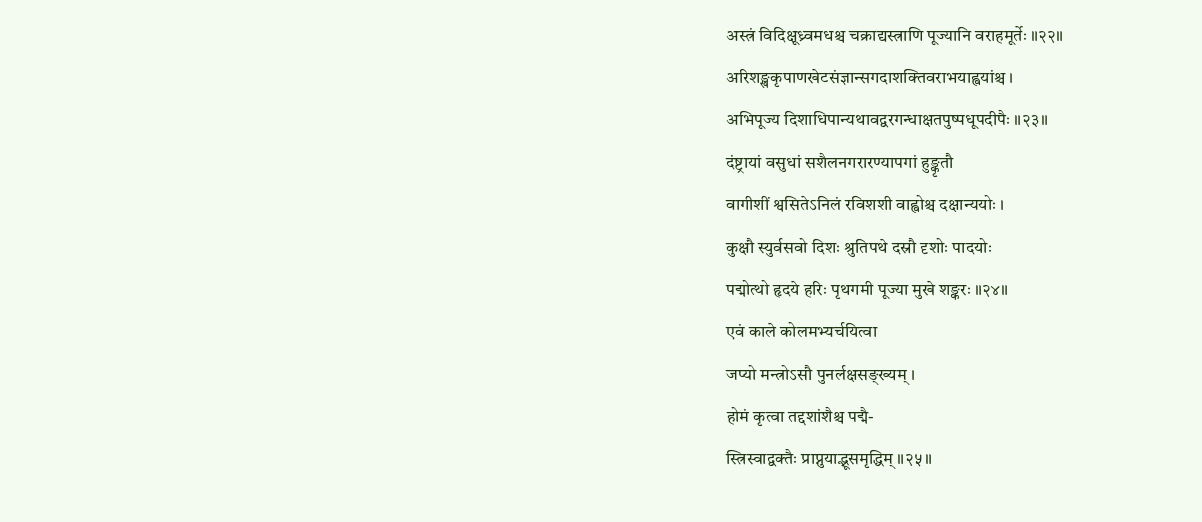अस्त्रं विदिक्षूध्र्वमधश्च चक्राद्यस्त्राणि पूज्यानि वराहमूर्तेः ॥२२॥
अरिशङ्खकृपाणखेटसंज्ञान्सगदाशक्तिवराभयाह्वयांश्च ।
अभिपूज्य दिशाधिपान्यथावद्वरगन्धाक्षतपुष्पधूपदीपैः ॥२३॥
दंष्ट्रायां वसुधां सशैलनगरारण्यापगां हुङ्कृतौ
वागीशीं श्वसितेऽनिलं रविशशी वाह्वोश्च दक्षान्ययोः ।
कुक्षौ स्युर्वसवो दिशः श्रुतिपथे दस्रौ दृशोः पादयोः
पद्मोत्थो हृदये हरिः पृथगमी पूज्या मुखे शङ्करः ॥२४॥
एवं काले कोलमभ्यर्चयित्वा
जप्यो मन्त्रोऽसौ पुनर्लक्षसङ्ख्यम् ।
होमं कृत्वा तद्दशांशैश्च पद्मै-
स्त्रिस्वाद्वक्तैः प्राप्नुयाद्भूसमृद्धिम् ॥२५॥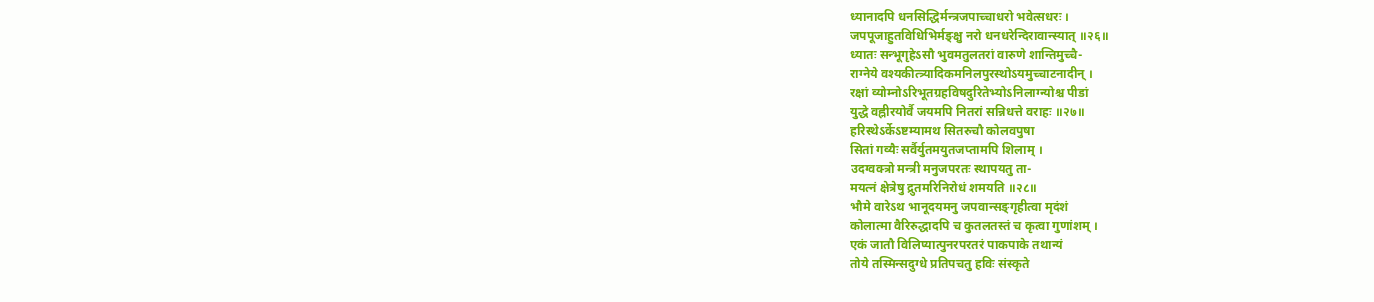ध्यानादपि धनसिद्धिर्मन्त्रजपाच्चाधरो भवेत्सधरः ।
जपपूजाहुतविधिभिर्मङ्क्षु नरो धनधरेन्दिरावान्स्यात् ॥२६॥
ध्यातः सन्भूगृहेऽसौ भुवमतुलतरां वारुणे शान्तिमुच्चै-
राग्नेये वश्यकीत्त्र्यादिकमनिलपुरस्थोऽयमुच्चाटनादीन् ।
रक्षां व्योम्नोऽरिभूतग्रहविषदुरितेभ्योऽनिलाग्न्योश्च पीडां
युद्धे वह्नीरयोर्वै जयमपि नितरां सन्निधत्ते वराहः ॥२७॥
हरिस्थेऽर्केऽष्टम्यामथ सितरुचौ कोलवपुषा
सितां गव्यैः सर्वैर्युतमयुतजप्तामपि शिलाम् ।
उदग्वक्त्रो मन्त्री मनुजपरतः स्थापयतु ता-
मयत्नं क्षेत्रेषु द्रुतमरिनिरोधं शमयति ॥२८॥
भौमे वारेऽथ भानूदयमनु जपवान्सङ्गृहीत्वा मृदंशं
कोलात्मा वैरिरुद्धादपि च कुतलतस्तं च कृत्वा गुणांशम् ।
एकं जातौ विलिप्यात्पुनरपरतरं पाकपाके तथान्यं
तोये तस्मिन्सदुग्धे प्रतिपचतु हविः संस्कृते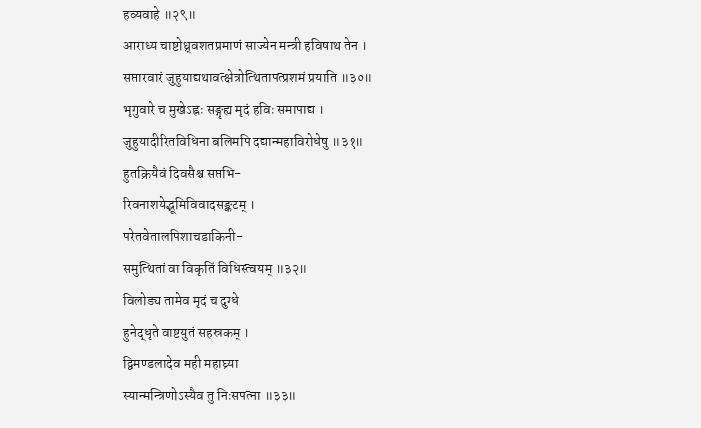हव्यवाहे ॥२९॥
आराध्य चाष्टोध्र्वशतप्रमाणं साज्येन मन्त्री हविषाथ तेन ।
सप्तारवारं जुहुयाद्यथावत्क्षेत्रोत्थितापत्प्रशमं प्रयाति ॥३०॥
भृगुवारे च मुखेऽह्नः सङ्गृह्य मृदं हविः समापाद्य ।
जुहुयादीरितविधिना बलिमपि दद्यान्महाविरोधेषु ॥३१॥
हुतक्रियैवं दिवसैश्च सप्तभि-
रिवनाशयेद्भूमिविवादसङ्कटम् ।
परेतवेतालपिशाचडाकिनी-
समुत्थितां वा विकृतिं विधिस्त्वयम् ॥३२॥
विलोड्य तामेव मृदं च दुग्धे
हुनेद्धृते वाष्टयुतं सहस्रकम् ।
द्विमण्डलादेव मही महाघ्र्या
स्यान्मन्त्रिणोऽस्यैव तु निःसपत्ना ॥३३॥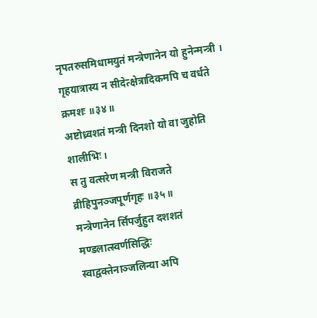नृपतरुसमिधामयुतं मन्त्रेणानेन यो हुनेन्मन्त्री ।
गृहयात्रास्य न सीदेत्क्षेत्रादिकमपि च वर्धते क्रमशः ॥३४॥
अष्टोध्र्वशतं मन्त्री दिनशो यो वा जुहोति शालीभिः ।
स तु वत्सरेण मन्त्री विराजते व्रीहिपुनञ्जपूर्णगृहः ॥३५॥
मन्त्रेणानेन र्सिपर्जुहुत दशशतं मण्डलात्स्वर्णसिद्धिः
स्वाद्वक्तेनाञ्जलिन्या अपि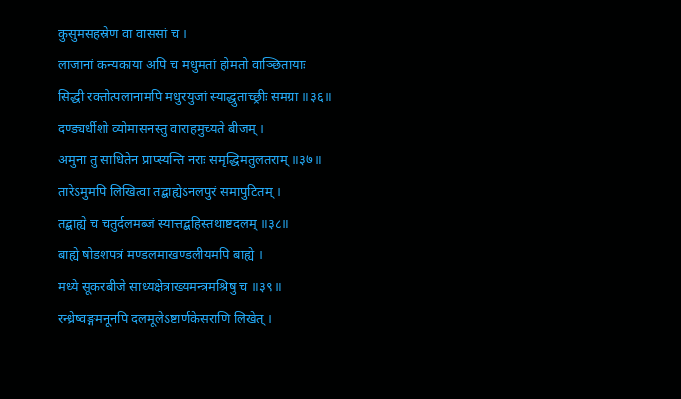कुसुमसहस्रेण वा वाससां च ।
लाजानां कन्यकाया अपि च मधुमतां होमतो वाञ्छितायाः
सिद्धी रक्तोत्पलानामपि मधुरयुजां स्याद्धुताच्छ्रीः समग्रा ॥३६॥
दण्ड्यर्धीशो व्योमासनस्तु वाराहमुच्यते बीजम् ।
अमुना तु साधितेन प्राप्स्यन्ति नराः समृद्धिमतुलतराम् ॥३७॥
तारेऽमुमपि लिखित्वा तद्बाह्येऽनलपुरं समापुटितम् ।
तद्बाह्ये च चतुर्दलमब्जं स्यात्तद्बहिस्तथाष्टदलम् ॥३८॥
बाह्ये षोडशपत्रं मण्डलमाखण्डलीयमपि बाह्ये ।
मध्ये सूकरबीजे साध्यक्षेत्राख्यमन्त्रमश्रिषु च ॥३९॥
रन्ध्रेष्वङ्गमनूनपि दलमूलेऽष्टार्णकेसराणि लिखेत् ।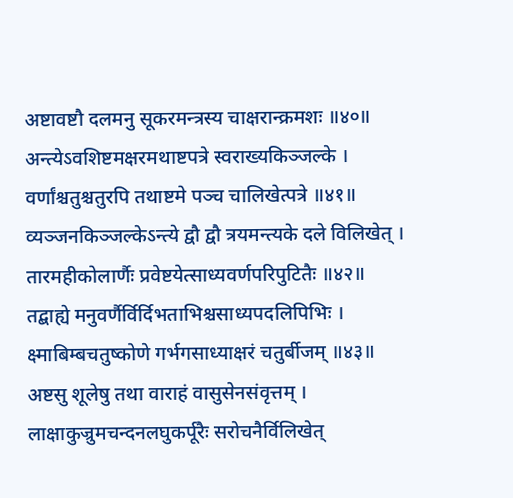अष्टावष्टौ दलमनु सूकरमन्त्रस्य चाक्षरान्क्रमशः ॥४०॥
अन्त्येऽवशिष्टमक्षरमथाष्टपत्रे स्वराख्यकिञ्जल्के ।
वर्णांश्चतुश्चतुरपि तथाष्टमे पञ्च चालिखेत्पत्रे ॥४१॥
व्यञ्जनकिञ्जल्केऽन्त्ये द्वौ द्वौ त्रयमन्त्यके दले विलिखेत् ।
तारमहीकोलार्णैः प्रवेष्टयेत्साध्यवर्णपरिपुटितैः ॥४२॥
तद्बाह्ये मनुवर्णैर्विर्दिभताभिश्चसाध्यपदलिपिभिः ।
क्ष्माबिम्बचतुष्कोणे गर्भगसाध्याक्षरं चतुर्बीजम् ॥४३॥
अष्टसु शूलेषु तथा वाराहं वासुसेनसंवृत्तम् ।
लाक्षाकुज्रुमचन्दनलघुकर्पूरैः सरोचनैर्विलिखेत्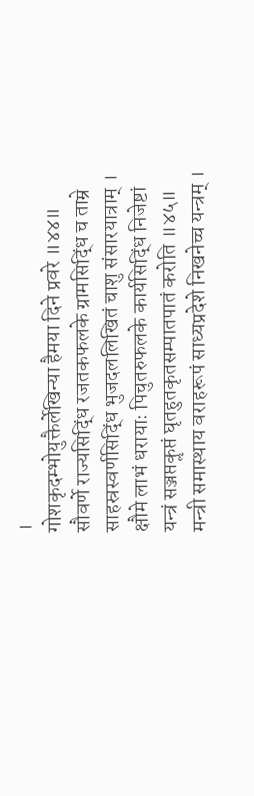।
गोशकृदम्भोयुक्तैर्लेखिन्या हैमया दिने प्रवरे ॥४४॥
सौवर्णे राज्यसिद्धिं रजतकफलके ग्रामसिद्धिं च ताम्रे
साहस्रस्वर्णसिद्धिं भुजदललिखितं चाशु संसारयात्राम् ।
क्षौमे लाभं धरायाः पिचुतरुफलके कार्यसिद्धिं निजेष्टां
यन्त्रं सञ्जप्तकॢप्तं घृतहुतकृतसम्पातपातं करोति ॥४५॥
मन्त्री समास्थाय वराहरूपं साध्यप्रदेशे निखनेच्च यन्त्रम् ।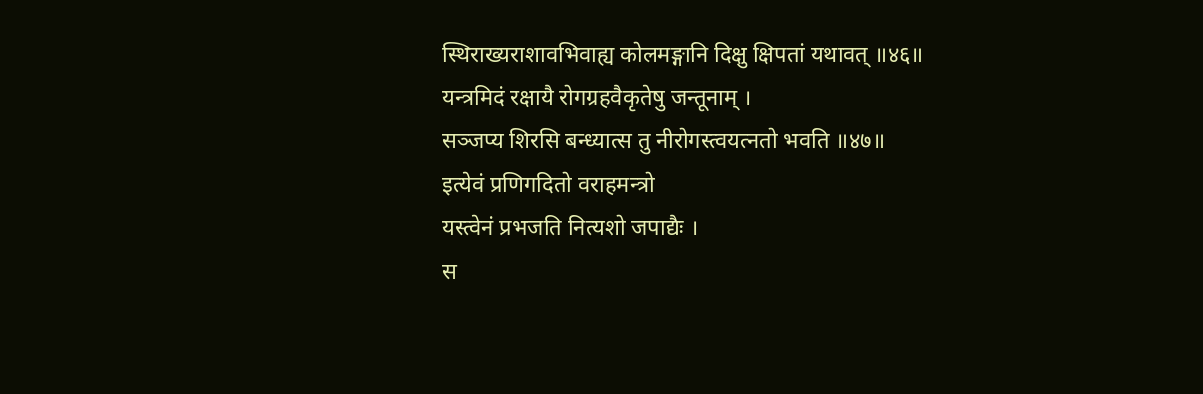स्थिराख्यराशावभिवाह्य कोलमङ्गानि दिक्षु क्षिपतां यथावत् ॥४६॥
यन्त्रमिदं रक्षायै रोगग्रहवैकृतेषु जन्तूनाम् ।
सञ्जप्य शिरसि बन्ध्यात्स तु नीरोगस्त्वयत्नतो भवति ॥४७॥
इत्येवं प्रणिगदितो वराहमन्त्रो
यस्त्वेनं प्रभजति नित्यशो जपाद्यैः ।
स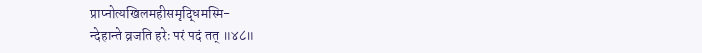प्राप्नोत्यखिलमहीसमृद्धिमस्मि-
न्देहान्ते व्रजति हरेः परं पदं तत् ॥४८॥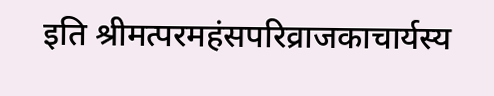इति श्रीमत्परमहंसपरिव्राजकाचार्यस्य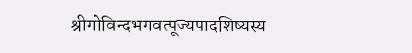श्रीगोविन्दभगवत्पूज्यपादशिष्यस्य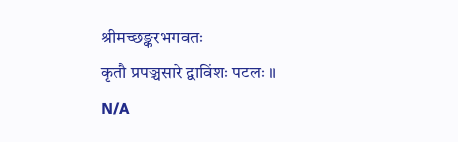श्रीमच्छङ्करभगवतः
कृतौ प्रपञ्चसारे द्वाविंशः पटलः ॥
N/A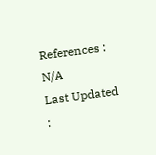References : N/A
Last Updated :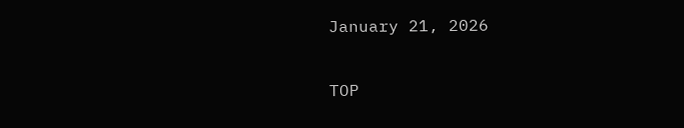January 21, 2026

TOP